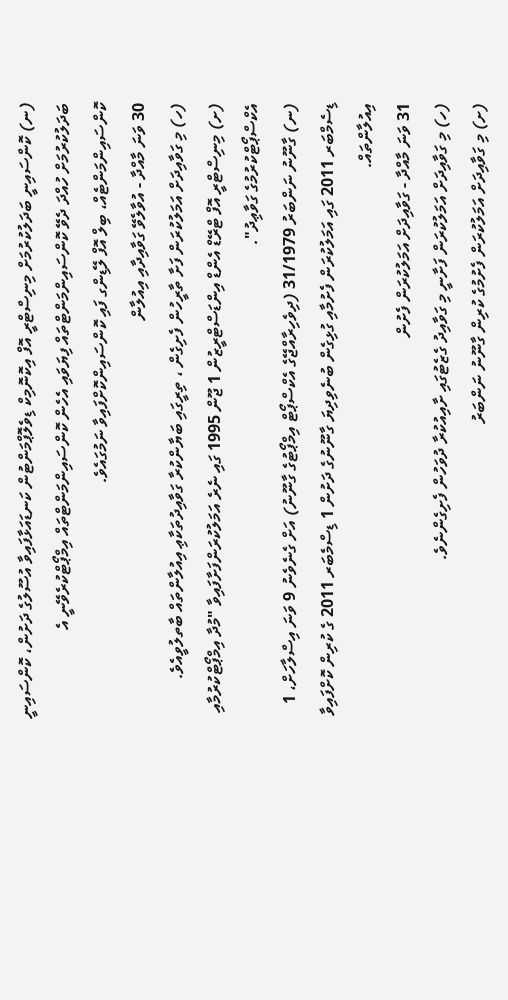(ނ) ކޮންސައިނީ ބަދަލުކުރުމަށް މިނިސްޓްރީ އޮފް އިކޮނޮމިކް ޑިވެލޮޕްމަންޓުން ކަނޑައަޅާފައިވާ އުސޫލުގެ ދަށުން، ކޮންސައިނީ ބަދަލުކުރުމަށް ހުއްދަ ދެވޭ ކޮންސައިންމަންޓްތައް ފިޔަވައި އެހެން ކޮންސައިންމަންޓްތައް އިމްޕޯޓްކުރެވޭނީ އެ ކޮންސައިންމަންޓެއް، ބިލް އޮފް ލޭޑިންގ ފައި ކޮންސައިންކޮށްފައިވާ ނަމުގައެވެ.
30 ވަނަ މާއްދާ - އުވާލެވޭ ގަވާއިދާއި އިއުލާން
(ހ) މި ގަވާއިދަށް އަމަލުކުރަން ފަށާ ތާރީހުން ފެށިގެން ، ތިރީގައި ބަޔާންކުރާ ގަވާއިދުތަކާޢި އިއުލާންތައް ބާތލުވީއެވެ.
(ށ) މިނިސްޓްރީ އޮފް ޓްރޭޑް އެންޑް އިންޑަސްޓްރީޒުން 1 ޖޫން 1995 ގައި ނެރެ އަމަލުކުރަންފަށާފައިވާ "މުދާ އިމްޕޯޓްކުރުމާއި އެކްސްޕޯޓްކުރުމުގެ ގަވާޢިދު".
(ނ) ގާނޫނު ނަންބަރު 31/1979 (ދިވެހިރާއްޖޭގެ އެކްސްޕޯޓް އިމްޕޯޓުގެ ގާނޫނު) އަށް ގެނެވެނު 9 ވަނަ އިސްލާހަށް، 1 ޑިސެމްބަރ 2011 ގައި އަމަލުކުރަން ފެށުމާއި ގުޅިގެން ބުނެވިދިޔަ ގާނޫނުގެ ދަށުން 1 ޑިސްމެބަރ 2011 ގެ ކުރިން ކޮށްފައިވާ އިއުލާންތައް.
31 ވަނަ މާއްދާ - ގަވާއިދަށް އަމަލުކުރަން ފެށުން
(ހ) މި ގަވާއިދަށް އަމަލުކުރަން ފަށާނީ މި ގަވާއިދު ގެޒެޓުގައި ށާއިއުކުރާ ދުވަހުން ފެށިގެންނެވެ.
(ށ) މި ގަވާއިދަށް އަމަލުކުރަން ފެށުމުގެ ކުރިން ގާނޫނު ނަންބަރު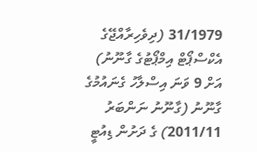31/1979 (ދިވެހިރާއްޖޭގެ އެކްސްޕޯޓް އިމްޕޯޓުގެ ގާނޫނު) އަށް 9 ވަނަ އިސްލާހު ގެނައުމުގެ ގާނޫނު (ގާނޫނު ނަންބަރު 2011/11) ގެ ދަށުން ޑިއުޓީ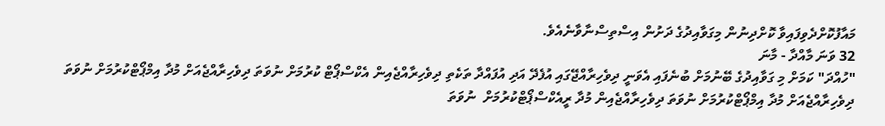މައާފުކޮށްދެވިފައިވާ ކޮށްދިނުން މިގަވާއިދުގެ ދަށުން އިސްތިސްނާވާނެއެވެ.
32 ވަނަ މާއްދާ - މާނަ
"ހުއްދަ" ކަމަށް މި ގަވާއިދުގެ ބޭނުމަށް ބުނެފައި އެވަނީ ދިވެހިރާއްޖޭގައި އުފެދޭ އަދި އުފައްދާ ތަކެތި ދިވެހިރާއްޖެއިން އެކްސްޕޯޓް ކުރުމަށް ނުވަތަ ދިވެހިރާއްޖެއަށް މުދާ އިމްޕޯޓްކުރުމަށް ނުވަތަ ދިވެހިރާއްޖެއަށް މުދާ އިމްޕޯޓްކުރުމަށް ނުވަތަ ދިވެހިރާއްޖެއިން މުދާ ރީއެކްސްޕޯޓްކުރުމަށް  ނުވަތަ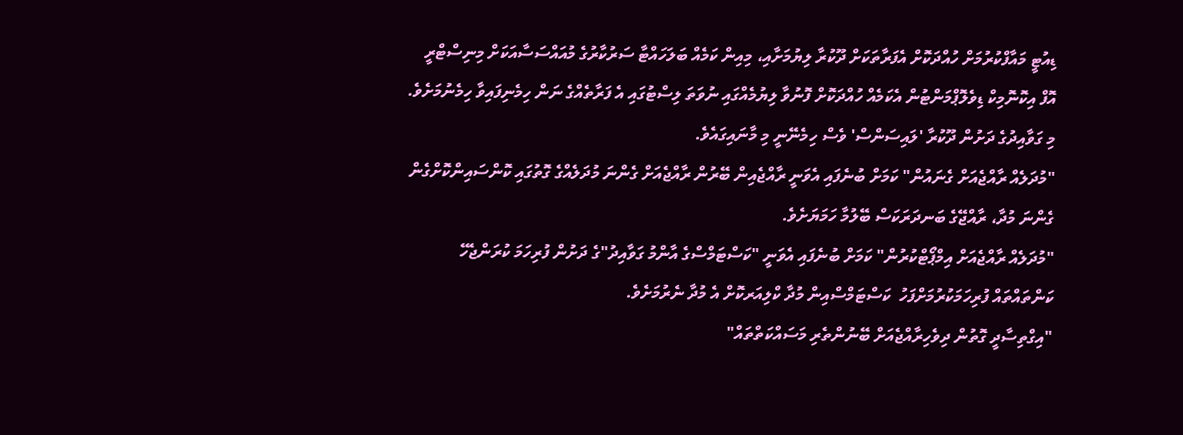ޑިއުޓީ މައާފްކުރުމަށް ހުއްދަކޮށް އެފަރާތަކަށް ދޫކުރާ ލިޔުމަށާއި، މިއިން ކަމެއް ބަލަހައްޓާ ސަރުކާރުގެ މުއައްސަސާއަކަށް މިނިސްޓްރީ އޮފް އިކޮނޮމިކް ޑިވެލޮޕްމަންޓުން އެކަމެއް ހުއްދަކޮށް ފޮނުވާ ލިޔުމެއްގައި ނުވަތަ ލިސްޓުގައި އެ ފަރާތެއްގެ ނަން ހިމެނިފައިވާ ހިމެނުމަށެވެ. މި ގަވާއިދުގެ ދަށުން ދޫކުރާ 'ލައިސަންސް' ވެސް ހިމެނޭނީ މި މާނައިގައެވެ.
"މުދަލެއް ރާއްޖެއަށް ގެނައުން" ކަމަށް ބުނެފައި އެވަނީ ރާއްޖެއިން ބޭރުން ރާއްޖެއަށް ގެންނަ މުދަލެއްގެ ގޮތުގައި ކޮންސައިންކޮށްގެން ގެންނަ މުދާ، ރާއްޖޭގެ ބަނދަރަކަސް ބޭލުމާ ހަމަޔަށެވެ.
"މުދަލެއް ރާއްޖެއަށް އިމްޕޯޓްކުރުން" ކަމަށް ބުނެފައި އެވަނީ "ކަސްޓަމްސްގެ އާންމު ގަވާއިދު"ގެ ދަށުން ފުރިހަމަ ކުރަންޖެހޭ ކަންތައްތައް ފުރިހަމަކުރުމަށްފަހު  ކަސްޓަމްސްއިން މުދާ ކްލިއަރކޮށް އެ މުދާ ނެރުމަށެވެ.
"އިގްތިސާދީ ގޮތުން ދިވެހިރާއްޖެއަށް ބޭނުންތެރި މަސައްކަތްތައް"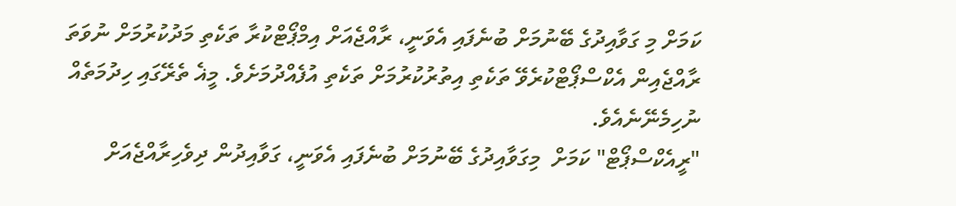ކަމަށް މި ގަވާއިދުގެ ބޭނުމަށް ބުނެފައި އެވަނީ، ރާއްޖެއަށް އިމްޕޯޓްކުރާ ތަކެތި މަދުކުރުމަށް ނުވަތަ ރާއްޖެއިން އެކްސްޕޯޓްކުރެވޭ ތަކެތި އިތުރުކުރުމަށް ތަކެތި އުފެއްދުމަށެވެ. މީޣެ ތެރޭގައި ހިދުމަތެއް ނުހިމެނޭނެއެވެ.
"ރީއެކްސްޕޯޓް" ކަމަށް  މިގަވާއިދުގެ ބޭނުމަށް ބުނެފައި އެވަނީ، ގަވާއިދުން ދިވެހިރާއްޖެއަށް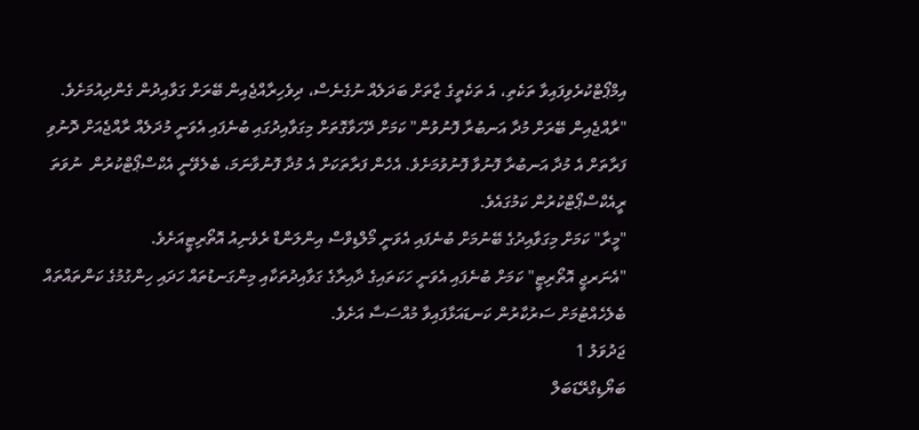އިމްޕޯޓްކުރެވިފައިވާ ތަކެތި، އެ ތަކެތީގެ ޒާތަށް ބަދަލެއް ނުގެނެސް، ދިވެހިރާއްޖެއިން ބޭރަށް ގަވާއިދުން ގެންދިއުމަށެވެ.
"ރާއްޖެއިން ބޭރަށް މުދާ އަނބުރާ ފޮނުވުން" ކަމަށް ދޭހަވާގޮތަށް މިގަވާއިދުގައި ބުނެފައި އެވަނީ މުދަލެއް ރާއްޖެއަށް ދޮނުވި ފަރާތަށް އެ މުދާ އަނބުރާ ފޮނުވާ ފޮނުވުމަށެވެ. އެހެން ފަރާތަކަށް އެ މުދާ ފޮނުވާނަމަ، ބެލެވޭނީ އެކްސްޕޯޓްކުރުން  ނުވަތަ ރީއެކްސްޕޯޓްކުރުން ކަމުގައެވެ.
"މީރާ" ކަމަށް މިގަވާއިދުގެ ބޭނުމަށް ބުނެފައި އެވަނީ މޯލްޑިވްސް އިންލަންޑް ރެވެނިއު އޮތޯރިޓީއަށެވެ.
"އެނަރޖީ އޮތޯރިޓީ" ކަމަށް ބުނެފައި އެވަނީ ހަކަތައިގެ ދާއިރާގެ ގަވާއިދުތަކާއި މިންގަނޑުތައް ހަދައި ހިންގުމުގެ ކަންތައްތައް ބެލެހެއްޓުމަށް ސަރުކާރުން ކަނޑައަޅާފައިވާ މުއްސަސާ އަށެވެ.
ޖަދުވަލު 1
ބަޔޯޑިގްރޭޑަބަލް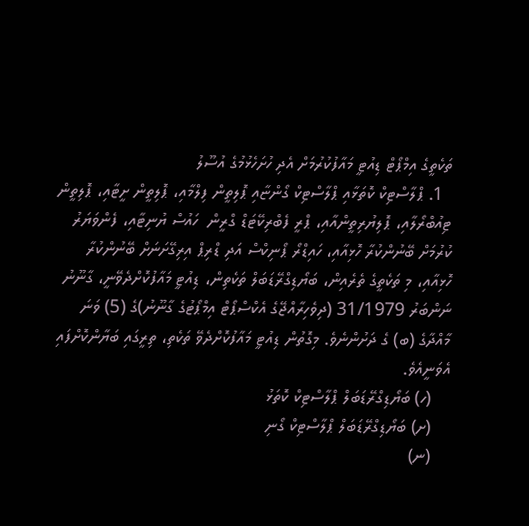ތަކެތީގެ އިމްޕޯޓް ޑިއުޓީ މައާފުކުރުމަށް އެދި ހުށަހެޅުމުގެ އުސޫލު
  1. ޕްލާސްޓިކް ކޮތަޅާއި ޕްލާސްޓިކް ގޯންޏާއި ޕޮލިތީން ފިލްމާއި، ޕޮލިތީން ށީޓާއި، ޕޮލިތީން ޓިއުބްރޯލާއި، ޕޮލިޔުރިތީންއާއި، ޕްރީ ފެބްރިކޭޓަޑް ގްރީން  ހައުސް ޔުނިޓާއި، ފެންވަޔަރު ކުރުމަށް ބޭނުންކުރާ ހޮޅިއާއި، ހައިޑްރޯ ޕޯނިކްސް އަދި ޑްރިޕް އިރިގޭށަނަށް ބޭނުންކުރާ ހޮޅިއާއި، މި ތަކެތީގެ ތެރެއިން، ބަޔޯޑިގްރޭޑަބަލް ތަކެތިން، ޑިއުޓީ މައާފުކޮށްދެވޭނީ، ގާނޫނު ނަންބަރު 31/1979 (ދިވެހިރާއްޖޭގެ އެކްސްޕޯޓް އިމްޕޯޓުގެ ގާނޫނު)ގެ (5) ވަނަ މާއްދާގެ (ބ) ގެ ދަށުންނެވެ. މިގޮތުން ޑިއުޓީ މައާފުކޮށްދެވޭ ތަކެތި، ތިރީގައި ބަޔާންކޮށްފައި އެވަނީއެވެ.
    (ހ) ބަޔޯޑިގްރޭޑަބަލް ޕްލާސްޓިކް ކޮތަޅު
    (ށ) ބަޔޯޑިގްރޭޑަބަލް ޕްލާސްޓިކް ގޯނި
    (ނ)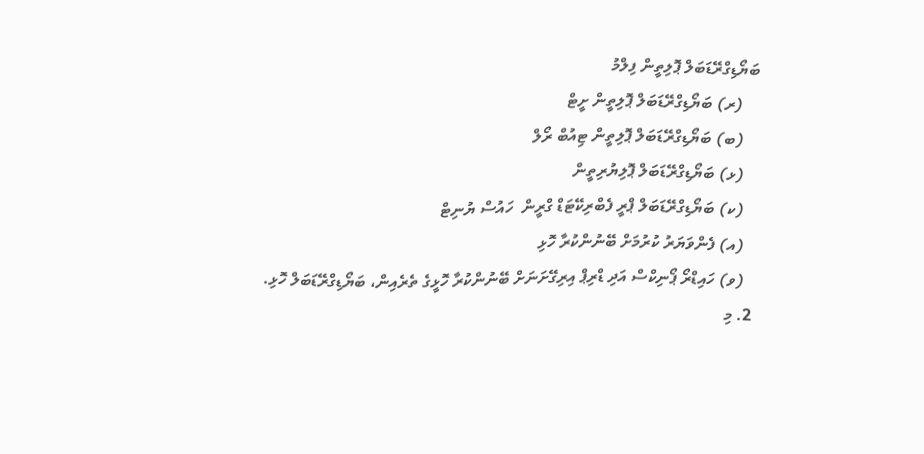ބަޔޯޑިގްރޭޑަބަލް ޕޮލިތީން ފިލްމު
    (ރ) ބަޔޯޑިގްރޭޑަބަލް ޕޮލިތީން ށީޓް
    (ބ) ބަޔޯޑިގްރޭޑަބަލް ޕޮލިތީން ޓިއުބް ރޯލް
    (ޅ) ބަޔޯޑިގްރޭޑަބަލް ޕޮލިޔުރިތީން
    (ކ) ބަޔޯޑިގްރޭޑަބަލް ޕްރީ ފެބްރިކޭޓަޑް ގްރީން  ހައުސް ޔުނިޓް
    (އ) ފެންވަޔަރު ކުރުމަށް ބޭނުންކުރާ ހޮޅި
    (ވ) ހައިޑްރޯ ޕޯނިކްސް އަދި ޑްރިޕް އިރިގޭށަނަށް ބޭނުންކުރާ ހޮޅީގެ ތެރެއިން، ބަޔޯޑިގްރޭޑަބަލް ހޮޅި.
  2. މި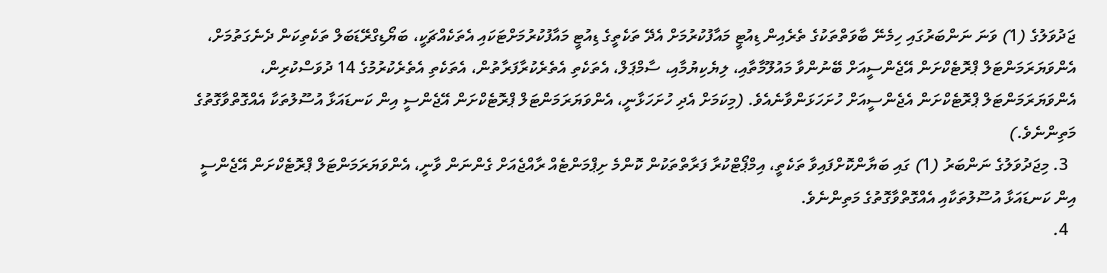ޖަދުވަލުގެ (1) ވަނަ ނަންބަރުގައި ހިމެނޭ ބާވަތްތަކުގެ ތެރެއިން ޑިއުޓީ މައާފުކުރުމަށް އެދޭ ތަކެތީގެ ޑިއުޓީ މައާފުކުރުމަށްޓަކައި އެތަކެއްޗަކީ، ބަޔޯޑިގްރޭޑަބަލް ތަކެތިކަން ދެނެގަތުމަށް، އެންވަޔަރަމަންޓަލް ޕްރޮޓެކްށަން އޭޖެންސީއަށް ބޭނުންވާ މައުލޫމާތާއި، ލިޔެކިޔުމާއި، ސާމްޕަލް، އެތަކެތި އެތެރެކުރާފަރާތުން، އެތަކެތި އެތެރެކުރުމުގެ 14 ދުވަސްކުރިން، އެންވަޔަރަމަންޓަލް ޕްރޮޓެކްށަން އެޖެންސީއަށް ހުށަހަޅަންވާނެއެވެ. (މިކަމަށް އެދި ހުށަހަޅާނީ، އެންވަޔަރަމަންޓަލް ޕްރޮޓެކްށަން އޭޖެންސީ އިން ކަނޑައަޅާ އުސޫލުތަކާ އެއްގޮތްވާގޮތުގެ މަތިންނެވެ.)
  3. މިޖަދުވަލުގެ ނަންބަރު (1) ގައި ބަޔާންކޮށްފައިވާ ތަކެތީ، އިމްޕޯޓްކުރާ ފަރާތްތަކުން ކޮންމެ ށިޕްމަންޓެއް ރާއްޖެއަށް ގެންނަން ވާނީ، އެންވަޔަރަމަންޓަލް ޕްރޮޓެކްށަން އޭޖެންސީ އިން ކަނޑައަޅާ އުސޫލުތަކާއި އެއްގޮތްވާގޮތުގެ މަތިންނެވެ.
  4.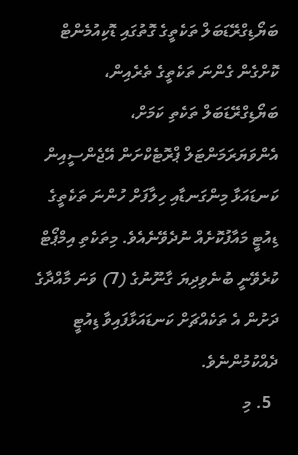ބަޔޯޑިގްރޭޑަބަލް ތަކެތީގެ ގޮތުގައި ޑޮކިއުމެންޓް ކޮށްގެން ގެންނަ ތަކެތީގެ ތެރެއިން، ބަޔޯޑިގްރޭޑަބަލް ތަކެތި ކަމަށް، އެންވަޔަރަމަންޓަލް ޕްރޮޓެކްށަން އޭޖެންސީއިން  ކަނޑައަޅާ މިންގަނޑާއި ހިލާފަށް ހުންނަ ތަކެތީގެ ޑިއުޓީ މައާފުކޮށެއް ނުދެވޭނެއެވެ. މިތަކެތި އިމްޕޯޓް ކުރެވޭނީ ބުނެވިދިޔަ ގާނޫނުގެ (7) ވަނަ މާއްދާގެ ދަށުން އެ ތަކެއްޗަށް ކަނޑައަޅާފައިވާ ޑިއުޓީ ދެއްކުމުންނެވެ.
  5. މި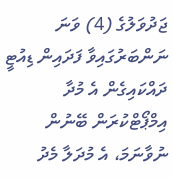ޖަދުވަލުގެ (4) ވަނަ ނަންބަރުގައިވާ ފަދައިން ޑިއުޓީ ދައްކައިގެން އެ މުދާ އިމްޕޯޓްކުރަން ބޭނުން ނުވާނަމަ، އެ މުދަލާ މެދު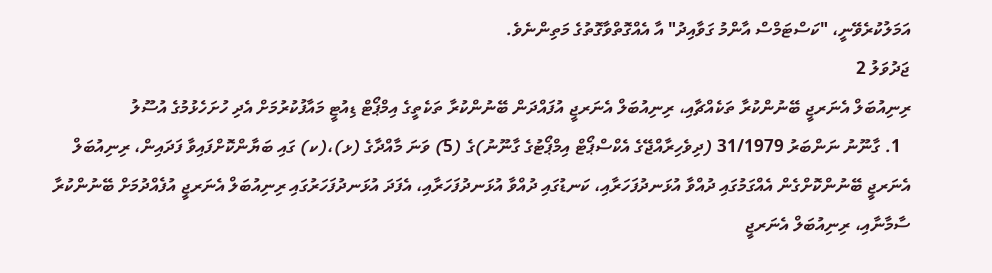އަމަލުކުރެވޭނީ، "ކަސްޓަމްސް އާންމު ގަވާއިދު" އާ އެއްގޮތްވާގޮތުގެ މަތިންނެވެ.
ޖަދުވަލު 2
ރިނިއުބަލް އެނަރޖީ ބޭނުންކުރާ ތަކެއްޗާއި، ރިނިއުބަލް އެނަރޖީ އުފައްދަން ބޭނުންކުރާ ތަކެތީގެ އިމްޕޯޓް ޑިއުޓީ މައާފުކުރުމަށް އެދި ހުށަހެޅުމުގެ އުސޫލު
  1. ގާނޫނު ނަންބަރު 31/1979 (ދިވެހިރާއްޖޭގެ އެކްސްޕޯޓް އިމްޕޯޓުގެ ގާނޫނު)ގެ (5) ވަނަ މާއްދާގެ (ޅ)،(ކ) ގައި ބަޔާންކޮށްފައިވާ ފަދައިން، ރިނިއުބަލް އެނަރޖީ ބޭނުންކޮށްގެން އެއްގަމުގައި ދުއްވާ އުޅަނދުފަހަރާއި، ކަނޑުގައި ދުއްވާ އުޅަނދުފަހަރާއި، އެފަދަ އުޅަނދުފަހަރުގައި ރިނިއުބަލް އެނަރޖީ އުފެއްދުމަށް ބޭނުންކުރާ ސާމާނާއި، ރިނިއުބަލް އެނަރޖީ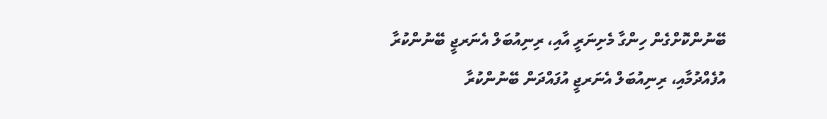ބޭނުންކޮށްގެން ހިންގާ މެށިނަރީ އާއި، ރިނިއުބަލް އެނަރޖީ ބޭނުންކުރާ އުފެއްދުމާއި، ރިނިއުބަލް އެނަރޖީ އުފައްދަން ބޭނުންކުރާ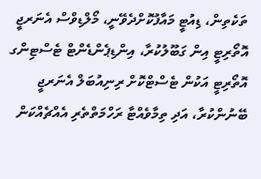ތަކެތިން، ޑިއުޓީ މައާފުކޮށްދެވޭނީ، މޯލްޑިވްސް އެނަރޖީ އޮތޯރިޓީ އިން ގަބޫލުކުރާ، އިންޑިޕެންޑެންޓް ޓެސްޓިންގ އޮތޯރިޓީ އަކުން ޓެސްޓްކޮށް ރިނިއުބަލް އެނަރޖީ ބޭނުންކުރާ، އަދި ތިމާވެއްޓާ ރަހްމަތްތެރި އެއްޗެއްކަން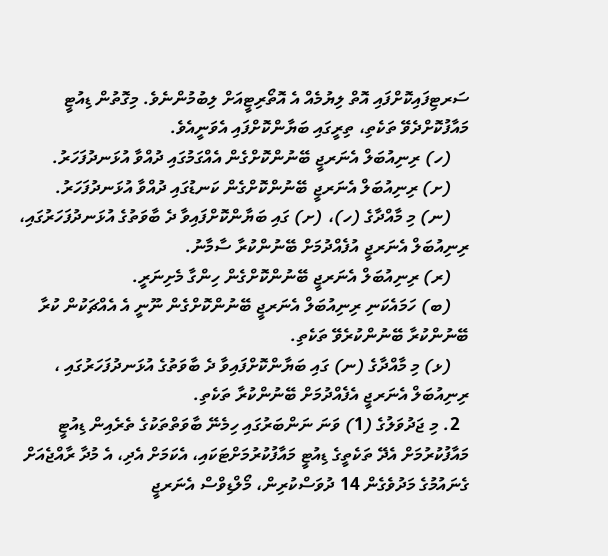ސަރޓިފައިކޮށްފައި އޮތް ލިޔުމެއް އެ އޮތޯރިޓީއަށް ލިބުމުންނެވެ. މިގޮތުން ޑިއުޓީ މައާފުކޮށްދެވޭ ތަކެތި، ތިރީގައި ބަޔާންކޮށްފައި އެވަނީއެވެ.
    (ހ) ރިނިއުބަލް އެނަރޖީ ބޭނުންކޮށްގެން އެއްގަމުގައި ދުއްވާ އުޅަނދުފަހަރު.
    (ށ) ރިނިއުބަލް އެނަރޖީ ބޭނުންކޮށްގެން ކަނޑުގައި ދުއްވާ އުޅަނދުފަހަރު.
    (ނ) މި މާއްދާގެ (ހ)، (ށ) ގައި ބަޔާންކޮށްފައިވާ ދެ ބާވަތުގެ އުޅަނދުފަހަރުގައި، ރިނިއުބަލް އެނަރޖީ އުފެއްދުމަށް ބޭނުންކުރާ ސާމާނު.
    (ރ) ރިނިއުބަލް އެނަރޖީ ބޭނުންކޮށްގެން ހިންގާ މެށިނަރީ.
    (ބ) ހަމައެކަނި ރިނިއުބަލް އެނަރޖީ ބޭނުންކޮށްގެން ނޫނީ އެ އެއްޗަކުން ކުރާ ބޭނުންކުރާ ބޭނުންކުރެވޭ ތަކެތި.
    (ޅ) މި މާއްދާގެ (ނ) ގައި ބަޔާންކޮށްފައިވާ ދެ ބާވަތުގެ އުޅަނދުފަހަރުގައި ، ރިނިއުބަލް އެނަރޖީ އެފެއްދުމަށް ބޭނުންކުރާ ތަކެތި.
  2. މި ޖަދުވަލުގެ (1) ވަނަ ނަންބަރުގައި ހިމެނޭ ބާވަތްތަކުގެ ތެރެއިން ޑިއުޓީ މައާފުކުރުމަށް އެދޭ ތަކެތީގެ ޑިއުޓީ މައާފުކުރުމަށްޓަކައި، އެކަމަށް އެދި، އެ މުދާ ރާއްޖެއަށް ގެނައުމުގެ މަދުވެގެން 14 ދުވަސްކުރިން، މޯލްޑިވްސް އެނަރޖީ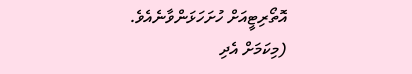އޮތޯރިޓީއަށް ހުށަހަޅަންވާނެއެވެ. (މިކަމަށް އެދި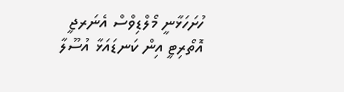ހުށަހަޅާނީ މޯލްޑިވްސް އެނަރޖީ އޮތޯރިޓީ އިން ކަނޑައަޅާ އުސޫލާ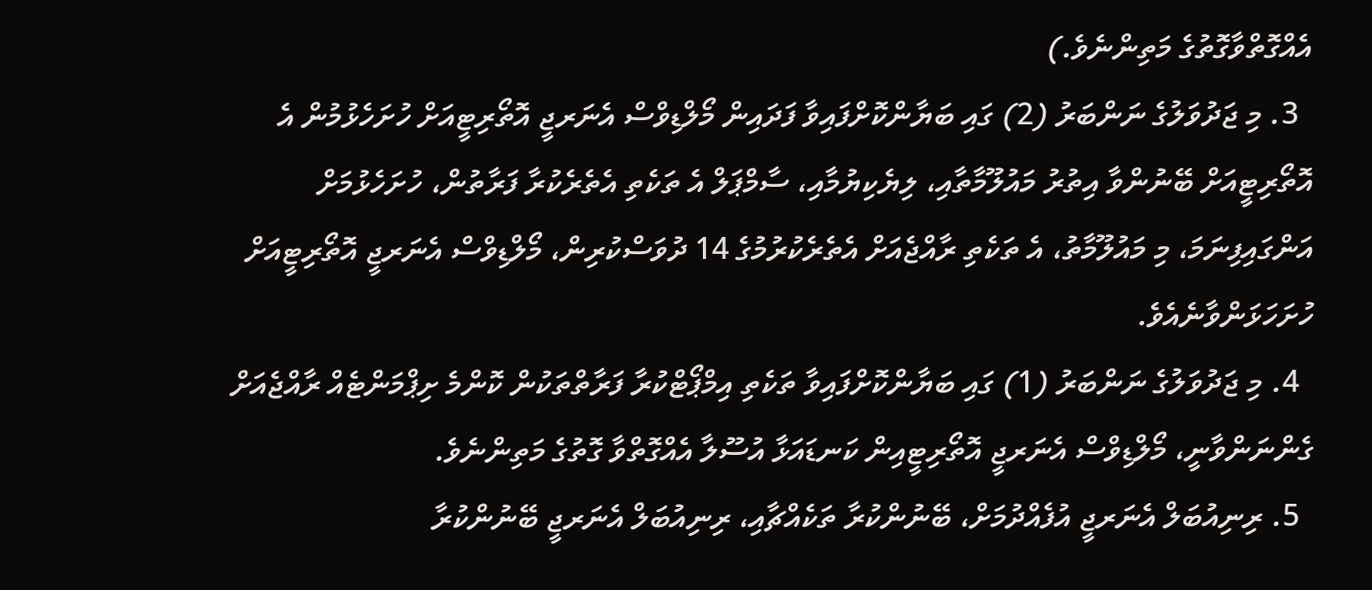އެއްގޮތްވާގޮތުގެ މަތިންނެވެ.)
  3. މި ޖަދުވަލުގެ ނަންބަރު (2) ގައި ބަޔާންކޮށްފައިވާ ފަދައިން މޯލްޑިވްސް އެނަރޖީ އޮތޯރިޓީއަށް ހުށަހެޅުމުން އެ އޮތޯރިޓީއަށް ބޭނުންވާ އިތުރު މައުލޫމާތާއި، ލިޔެކިޔުމާއި، ސާމްޕަލް އެ ތަކެތި އެތެރެކުރާ ފަރާތުން، ހުށަހެޅުމަށް އަންގައިފިނަމަ، މި މައުލޫމާތު، އެ ތަކެތި ރާއްޖެއަށް އެތެރެކުރުމުގެ 14 ދުވަސްކުރިން، މޯލްޑިވްސް އެނަރޖީ އޮތޯރިޓީއަށް ހުށަހަޅަންވާނެއެވެ.
  4. މި ޖަދުވަލުގެ ނަންބަރު (1) ގައި ބަޔާންކޮށްފައިވާ ތަކެތި އިމްޕޯޓްކުރާ ފަރާތްތަކުން ކޮންމެ ށިޕްމަންޓެއް ރާއްޖެއަށް ގެންނަންވާނީ، މޯލްޑިވްސް އެނަރޖީ އޮތޯރިޓީއިން ކަނޑައަޅާ އުސޫލާ އެއްގޮތްވާ ގޮތުގެ މަތިންނެވެ.
  5. ރިނިއުބަލް އެނަރޖީ އުފެއްދުމަށް، ބޭނުންކުރާ ތަކެއްޗާއި، ރިނިއުބަލް އެނަރޖީ ބޭނުންކުރާ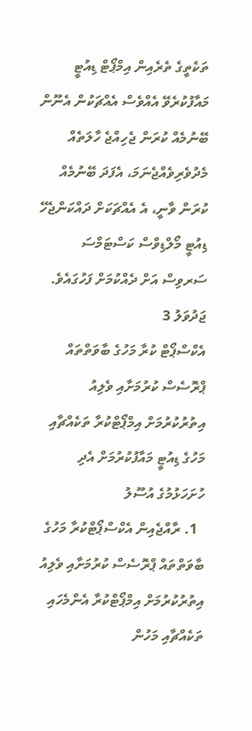ތަކެތީގެ ތެރެއިން އިމްޕޯޓް ޑިއުޓީ މައާފުކުރެވޭ އެއްވެސް އެއްޗަކުން އެނޫން ބޭނުމެއް ކުރަން ޖެހިއްޖެ ހާލަތެއް މެދުވެރިވެއްޖެނަމަ، އެފަދަ ބޭނުމެއް ކުރަން ވާނީ، އެ އެއްޗަކަށް ދައްކަންޖެހޭ ޑިއުޓީ މޯލްޑިވްސް ކަސްޓަމްސަ ސަރވިސް އަށް ދެއްކުމަށް ފަހުގައެވެ.
ޖަދުވަލު 3
އެކްސްޕޯޓް ކުރާ މަހުގެ ބާވަތްތައް ޕްރޮސެސް ކުރުމަށާއި ވެލިއު އިތުރުކުރުމަށް އިމްޕޯޓްކުރާ ތަކެއްޗާއި މަހުގެ ޑިއުޓީ މައާފުކުރުމަށް އެދި ހުށަހަޅުމުގެ އުސޫލު
  1. ރާއްޖެއިން އެކްސްޕޯޓްކުރާ މަހުގެ ބާވަތްތައް ޕްރޮސެސް ކުރުމަށާއި ވެލިއު އިތުރުކުރުމަށް އިމްޕޯޓްކުރާ އެންމެހައި ތަކެއްޗާއި މަހުން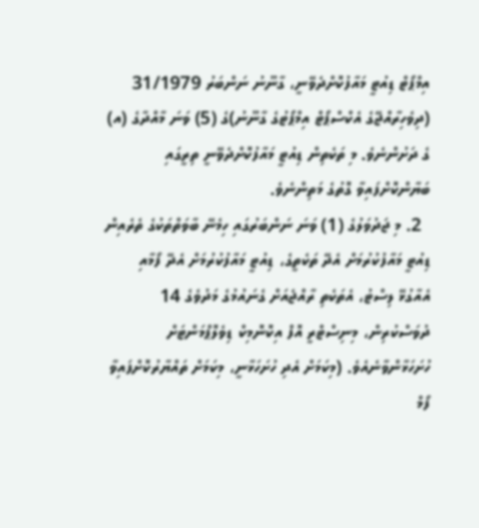އިމްޕޯޓް ޑިއުޓީ މައާފުކޮށްދެވޭނީ، ގާނޫނު ނަންބަރު 31/1979 (ދިވެހިރާއްޖޭގެ އެކްސްޕޯޓް އިމްޕޯޓުގެ ގާނޫނު)ގެ (5) ވަނަ މާއްދާގެ (އ) ގެ ދަށުންނެވެ. މި ތަކެތިން ޑިއުޓީ މައާފުކޮށްދެވޭނީ ތިރީގައި ބަޔާންކޮށްފައިވާ ގޮތުގެ މަތިންނެވެ.
  2. މި ޖަދުވަލުގެ (1) ވަނަ ނަންބަރުގައި ހިމެނޭ ބާވަތްތަކުގެ ތެރެއިން ޑިއުޓީ މައާފުކުރުމަށް އެދޭ ތަކެތީގެ، ޑިއުޓީ މައާފުކުރުމަށް އެދޭ ފޯމާއި އެއާގުޅޭ ލިސްޓު، އެތަކެތި ރާއްޖެއަށް ގެނައުމުގެ މަދުވެގެ 14 ދުވަސްކުރިން، މިނިސްޓްރީ އޮފް އިކޮނޮމިކް ޑިވެލޮޕްމަންޓަށް ހުށަހަޅާންވާނެއެވެ. (މިކަމަށް އެދި ހުށަހަޅާނީ، މިކަމަށް ތައްޔާރުކޮށްފައިވާ ފޯމް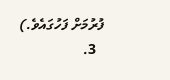ފުރުމަށް ފަހުގައެވެ.)
  3.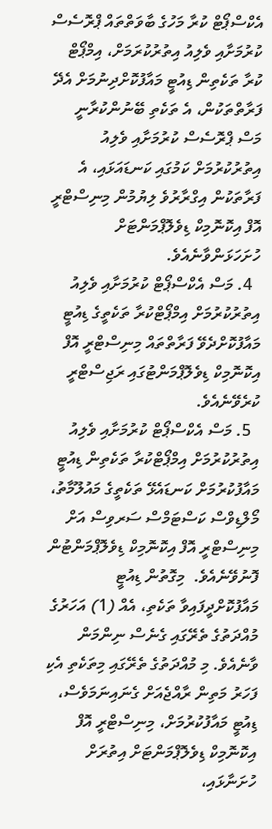އެކްސްޕޯޓް ކުރާ މަހުގެ ބާވަތްތައް ޕްރޮސެސް ކުރުމަށާއި ވެލިއު އިތުރުކުރަމަށް، އިމްޕޯޓް ކުރާ ތަކެތިން ޑިއުޓީ މައާފުކޮށްދިނުމަށް އެދޭ ފަރާތްތަކުން، އެ ތަކެތި ބޭނުންކުރާނީ މަސް ޕްރޮސެސް ކުރުމަށާއި ވެލިއު އިތުރުކުރުމަށް ކަމުގައި ކަނޑައަޅައި، އެ ފަރާތަކުން އިގްރާރުވެ ލިޔުމުން މިނިސްޓްރީ އޮފް އިކޮނޮމިކް ޑިވެލޮޕްމަންޓަށް ހުށަހަޅަންވާނެއެވެ.
  4. މަސް އެކްސްޕޯޓް ކުރުމަށާއި ވެލިއު އިތުރުކުރުމަށް އިމްޕޯޓްކުރާ ތަކެތީގެ ޑިއުޓީ މައާފުކޮށްދެވޭ ފަރާތްތައް މިނިސްޓްރީ އޮފް އިކޮނޮމިކް ޑިވެލޮޕްމަންޓުގައި ރަޖިސްޓްރީ ކުރެވޭނެއެވެ.
  5. މަސް އެކްސްޕޯޓް ކުރުމަށާއި ވެލިއު އިތުރުކުރުމަށް އިމްޕޯޓްކުރާ ތަކެތިން ޑިއުޓީ މައާފުކުރުމަށް ކަނޑައެޅޭ ތަކެތީގެ މައުލޫމާތު، މޯލްޑިވްސް ކަސްޓަމްސް ސަރވިސް އަށް މިނިސްޓްރީ އޮފް އިކޮނޮމިކް ޑިވެލޮޕްމަންޓުން ފޮނުވޭނެއެވެ.  މިގޮތުން ޑިއުޓީ މައާފުކޮށްދީފައިވާ ތަކެތި، އެއް (1) އަހަރުގެ މުއްދަތުގެ ތެރޭގައި ގެނެސް ނިންމަން ވާނެއެވެ. މި މުއްދަތުގެ ތެރޭގައި މިތަކެތި އެކި ފަހަރު މަތިން ރާއްޖެއަށް ގެނައިނަމަވެސް، ޑިއުޓީ މައާފުކުރުމަށް، މިނިސްޓްރީ އޮފް އިކޮނޮމިކް ޑިވެލޮޕްމަންޓަށް އިތުރަށް ހުށަނާޅައި،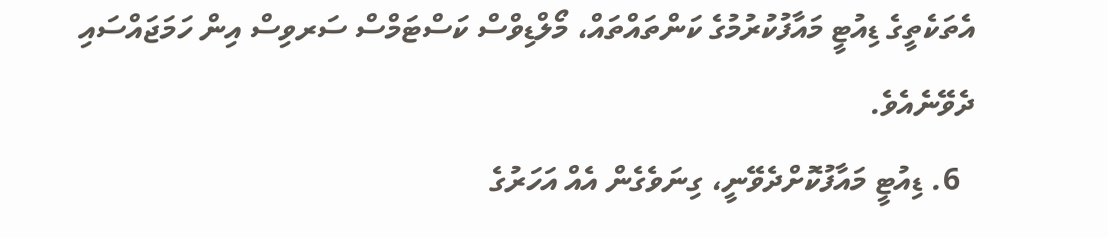އެތަކެތީގެ ޑިއުޓީ މައާފުކުރުމުގެ ކަންތައްތައް، މޯލްޑިވްސް ކަސްޓަމްސް ސަރވިސް އިން ހަމަޖައްސައި ދެވޭނެއެވެ.
  6. ޑިއުޓީ މައާފުކޮށްދެވޭނީ، ގިނަވެގެން އެއް އަހަރުގެ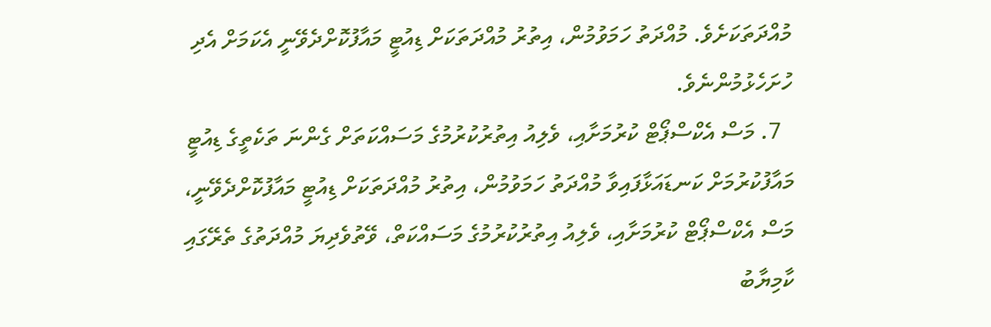މުއްދަތަކަށެވެ. މުއްދަތު ހަމަވުމުން، އިތުރު މުއްދަތަކަށް ޑިއުޓީ މައާފުކޮށްދެވޭނީ އެކަމަށް އެދި ހުށަހެޅުމުންނެވެ.
  7. މަސް އެކްސްޕޯޓް ކުރުމަށާއި، ވެލިއު އިތުރުކުރުމުގެ މަސައްކަތަށް ގެންނަ ތަކެތީގެ ޑިއުޓީ މައާފުކުރުމަށް ކަނޑައަޅާފައިވާ މުއްދަތު ހަމަވުމުން، އިތުރު މުއްދަތަކަށް ޑިއުޓީ މައާފުކޮށްދެވޭނީ، މަސް އެކްސްޕޯޓް ކުރުމަށާއި، ވެލިއު އިތުރުކުރުމުގެ މަސައްކަތް، ވޭތުވެދިޔަ މުއްދަތުގެ ތެރޭގައި ކާމިޔާބު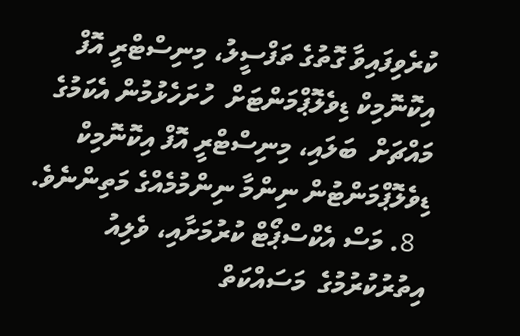ކުރެވިފައިވާ ގޮތުގެ ތަފްސީލު، މިނިސްޓްރީ އޮފް އިކޮނޮމިކް ޑިވެލޮޕްމަންޓަށް  ހުށަހެޅުމުން އެކަމުގެ މައްޗަށް  ބަލައި، މިނިސްޓްރީ އޮފް އިކޮނޮމިކް ޑިވެލޮޕްމަންޓުން ނިންމާ ނިންމުމެއްގެ މަތިންނެވެ.
  8. މަސް އެކްސްޕޯޓް ކުރުމަށާއި، ވެލިއު އިތުރުކުރުމުގެ  މަސައްކަތް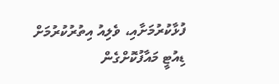ފުޅާކުރުމަށާއި، ވެލިއު އިތުރުކުރުމަށް ޑިއުޓީ މައާފުކޮށްގެން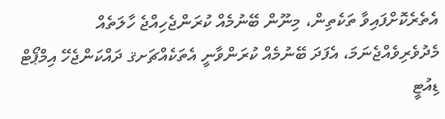އެތެރެކޮށްފައިވާ ތަކެތިން، މިނޫން ބޭނުމެއް ކުރަންޖެހިއްޖެ ހާލަތެއް މެދުވެރިވެއްޖެނަމަ، އެފަދަ ބޭނުމެއް ކުރަންވާނީ އެތަކެއްޗަށޤ ދައްކަންޖެހޭ އިމްޕޯޓް ޑިއުޓީ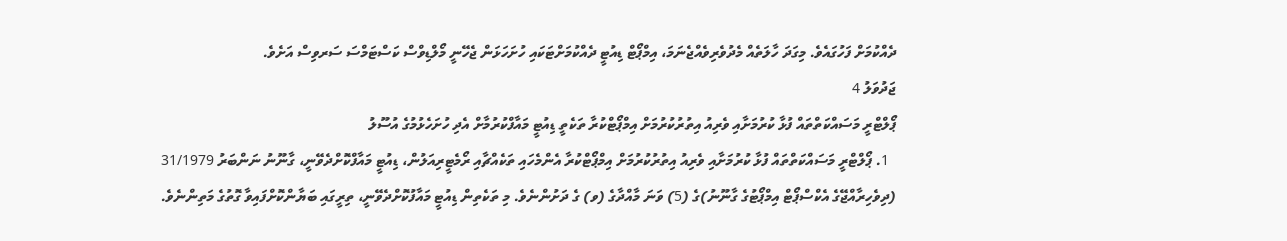ދެއްކުމަށް ފަހުގައެވެ. މިގަދަ ހާލަތެއް މެދުވެރިވެއްޖެނަމަ، އިމްޕޯޓް ޑިއުޓީ ދެއްކުމަށްޓަކައި ހުށަހަޅަން ޖެހޭނީ މޯލްޑިވްސް ކަސްޓަމްސަ ސަރވިސް އަށެވެ.
ޖަދުވަލު 4
ޕޯލްޓްރީ މަސައްކަތްތައް ފުޅާ ކުރުމަށާއި ވެރިއު އިތުރުކުރުމަށް އިމްޕޯޓްކުރާ ތަކެތީ ޑިއުޓީ މައާފްކުރުމާށް އެދި ހުށަހެޅުމުގެ އުސޫލު
  1. ޕޯލްޓްރީ މަސައްކަތްތައް ފުޅާ ކުރުމަށާއި ވެރިއު އިތުރުކުރުމަށް އިމްޕޯޓްކުރާ އެންމެހައި ތަކެއްޗާއި ރޯމެޓީރިއަލުން، ޑިއުޓީ މައާފްކޮށްދެވޭނީ، ގާނޫނު ނަންބަރު 31/1979 (ދިވެހިރާއްޖޭގެ އެކްސްޕޯޓް އިމްޕޯޓުގެ ގާނޫނު)ގެ (5) ވަނަ މާއްދާގެ (ވ) ގެ ދަށުންނެވެ. މި ތަކެތިން ޑިއުޓީ މައާފުކޮށްދެވޭނީ، ތިރީގައި ބަޔާންކޮށްފައިވާ ގޮތުގެ މަތިންނެވެ.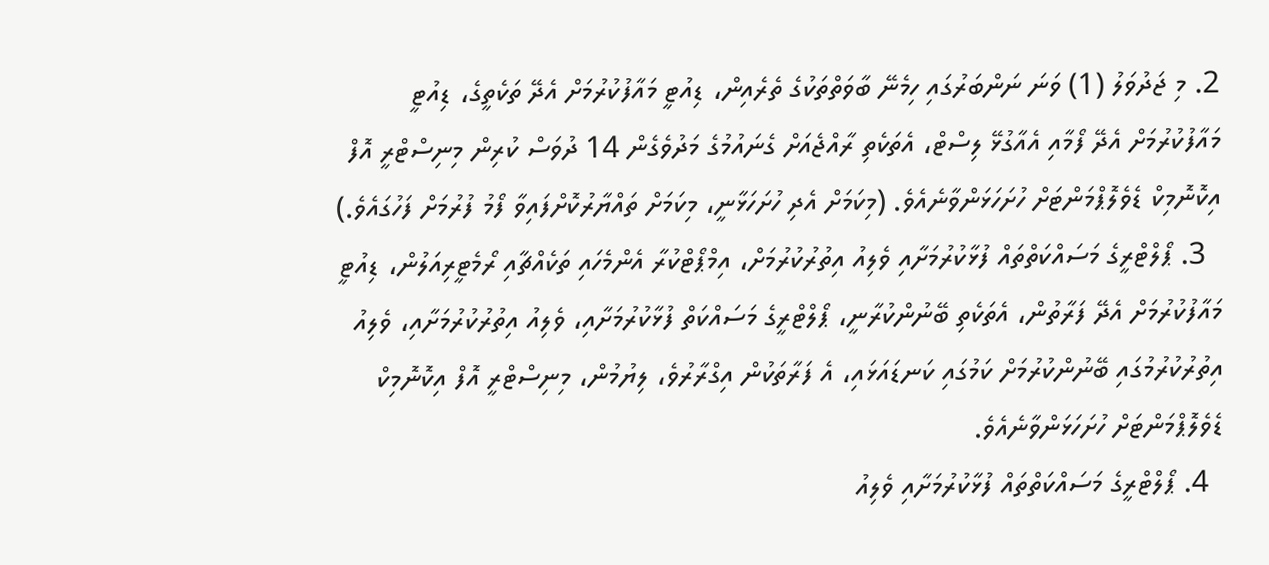2. މި ޖަދުވަލު (1) ވަނަ ނަންބަރުގައި ހިމެނޭ ބާވަތްތަކުގެ ތެރެއިން، ޑިއުޓީ މައާފުކުރުމަށް އެދޭ ތަކެތީގެ، ޑިއުޓީ މައާފުކުރުމަށް އެދޭ ފޯމާއި އެއާގުޅޭ ލިސްޓް، އެތަކެތި ރާއްޖެއަށް ގެނައުމުގެ މަދުވެގެން 14 ދުވަސް ކުރިން މިނިސްޓްރީ އޮފް އިކޮނޮމިކް ޑެވެލޮޕްމަންޓަށް ހުށަހަޅަންވާނެއެވެ. (މިކަމަށް އެދި ހުށަހަޅާނީ، މިކަމަށް ތައްޔާރުކޮށްފައިވާ ފޯމު ފުރުމަށް ފަހުގައެވެ.)
  3. ޕޯލްޓްރީގެ މަސައްކަތްތައް ފުޅާކުރުމަށާއި ވެލިއު އިތުރުކުރުމަށް، އިމްޕޯޓްކުރާ އެންމެހައި ތަކެއްޗާއި ރޯމެޓީރިއަލުން، ޑިއުޓީ މައާފުކުރުމަށް އެދޭ ފަރާތުން، އެތަކެތި ބޭނުންކުރާނީ، ޕޯލްޓްރީގެ މަސައްކަތް ފުޅާކުރުމަށާއި، ވެލިއު އިތުރުކުރުމަށާއި، ވެލިއު އިތުރުކުރުމުގައި ބޭނުންކުރުމަށް ކަމުގައި ކަނޑައަޅައި، އެ ފަރާތަކުން އިގްރާރުވެ، ލިޔުމުން، މިނިސްޓްރީ އޮފް އިކޮނޮމިކް ޑެވެލޮޕްމަންޓަށް ހުށަހަޅަންވާނެއެވެ.
  4. ޕޯލްޓްރީގެ މަސައްކަތްތައް ފުޅާކުރުމަށާއި ވެލިއު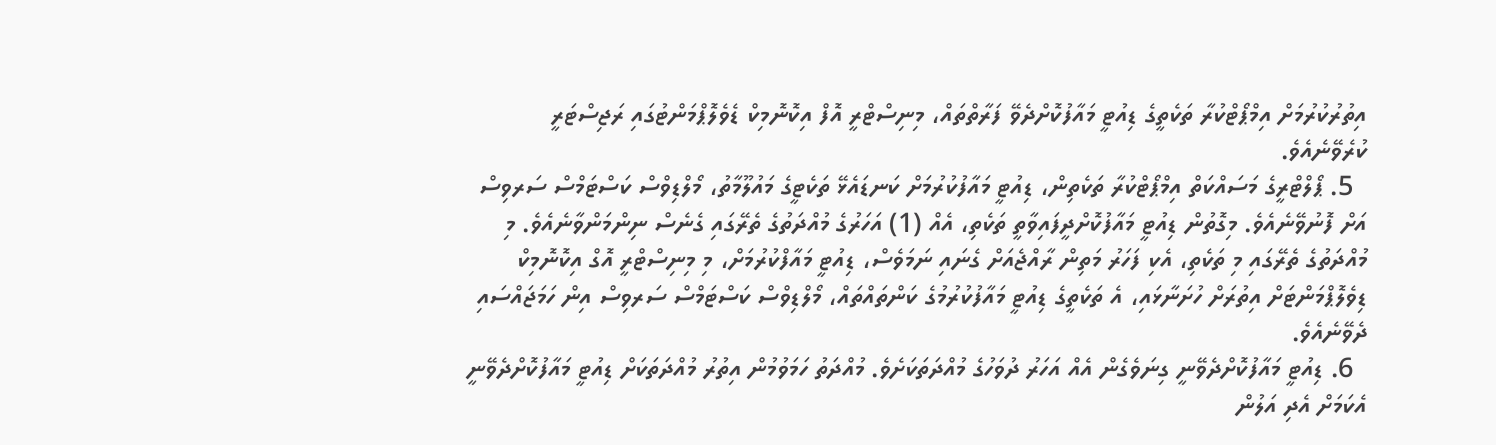އިތުރުކުރުމަށް އިމްޕޯޓްކުރާ ތަކެތީގެ ޑިއުޓީ މައާފުކޮށްދެވޭ ފަރާތްތައް، މިނިސްޓްރީ އޮފް އިކޮނޮމިކް ޑެވެލޮޕްމަންޓުގައި ރަޖިސްޓަރީ ކުރެވޭނެއެވެ.
  5. ޕޯލްޓްރީގެ މަސައްކަތް އިމްޕޯޓްކުރާ ތަކެތިން، ޑިއުޓީ މައާފުކުރުމަށް ކަނޑައެޅޭ ތަކެޓީގެ މައުލޫމާތު، މޯލްޑިވްސް ކަސްޓަމްސް ސަރވިސް އަށް ފޮނުވޭނެއެވެ. މިގޮތުން ޑިއުޓީ މައާފުކޮށްދީފައިވާތީ ތަކެތި، އެއް (1) އަހަރުގެ މުއްދަތުގެ ތެރޭގައި ގެނެސް ނިންމަންވާނެއެވެ. މި މުއްދަތުގެ ތެރޭގައި މި ތަކެތި، އެކި ފަހަރު މަތިން ރާއްޖެއަށް ގެނައި ނަމަވެސް، ޑިއުޓީ މައާފްކުރުމަށް، މި މިނިސްޓްރީ އޮގް އިކޮނޮމިކް ޑިވެލޮޕްމަންޓަށް އިތުރަށް ހުށަނާޅައި، އެ ތަކެތީގެ ޑިއުޓީ މައާފުކުރުމުގެ ކަންތައްތައް، މޯލްޑިވްސް ކަސްޓަމްސް ސަރވިސް އިން ހަމަޖައްސައި ދެވޭނެއެވެ.
  6. ޑިއުޓީ މައާފުކޮށްދެވޭނީ ގިނަވެގެން އެއް އަހަރު ދުވަހުގެ މުއްދަތަކަށެވެ. މުއްދަތު ހަމަވުމުން އިތުރު މުއްދަތަކަށް ޑިއުޓީ މައާފުކޮށްދެވޭނީ އެކަމަށް އެދި އަލުން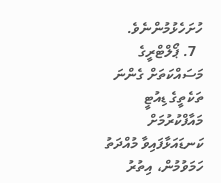ހުށަހެޅުމުންނެވެ.
  7. ޕޯލްޓްރީގެ މަސައްކަތަށް ގެންނަ ތަކެތީގެ ޑިއުޓީ މައާފްކުރުމަށް ކަނޑައަޅާފައިވާ މުއްދަތު ހަމަވުމުން، އިތުރު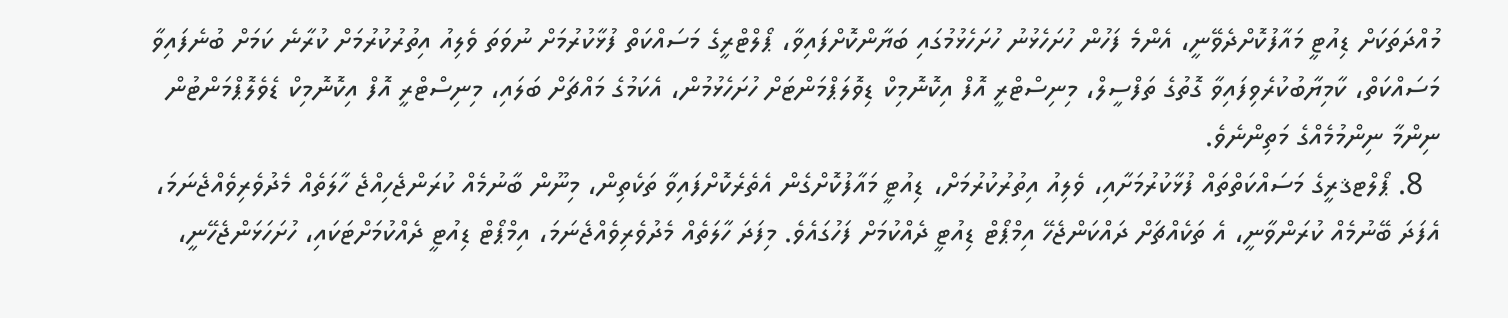މުއްދަތަކަށް ޑިއުޓީ މައާފުކޮށްދެވޭނީ، އެންމެ ފަހުން ހުށަހެޅުނު ހުށަހެޅުމުގައި ބަޔާންކޮށްފައިވާ، ޕޯލްޓްރީގެ މަސައްކަތް ފުޅާކުރުމަށް ނުވަތަ ވެލިއު އިތުރުކުރުމަށް ކުރާނެ ކަމަށް ބުނެފައިވާ މަސައްކަތް، ކާމިޔާބުކުރެވިފައިވާ ގޮތުގެ ތަފްސީލް، މިނިސްޓްރީ އޮފް އިކޮނޮމިކް ޑިވޮލަޕްމަންޓަށް ހުށަހެޅުމުން، އެކަމުގެ މައްޗަށް ބަލައި، މިނިސްޓްރީ އޮފް އިކޮނޮމިކް ޑެވެލޮޕްމަންޓުން ނިންމާ ނިންމުމެއްގެ މަތިންނެވެ.
  8. ޕޯލްޓޤރީގެ މަސައްކަތްތައް ފުޅާކުރުމަށާއި، ވެލިއު އިތުރުކުރުމަށް، ޑިއުޓީ މައާފުކޮށްގެން އެތެރެކޮށްފައިވާ ތަކެތިން، މިނޫން ބާނުމެއް ކުރަންޖެހިއްޖެ ހާލަތެއް މެދުވެރިވެއްޖެނަމަ، އެފަދަ ބޭނުމެއް ކުރަންވާނީ، އެ ތަކެއްޗަށް ދައްކަންޖެހޭ އިމްޕޯޓް ޑިއުޓީ ދެއްކުމަށް ފަހުގައެވެ. މިފަދަ ހާލަތެއް މެދުވެރިވެއްޖެނަމަ، އިމްޕޯޓް ޑިއުޓީ ދެއްކުމަށްޓަކައި، ހުށަހަޅަންޖެހޭނީ،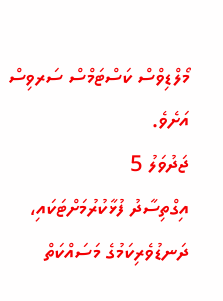މޯލްޑިވްސް ކަސްޓަމްސް ސަރވިސް އަށެވެ.
ޖަދުވަލު 5
އިގްތިސާދު ފުޅާކުރުމަށްޓަކައި، ދަނޑުވެރިކަމުގެ މަސައްކަތް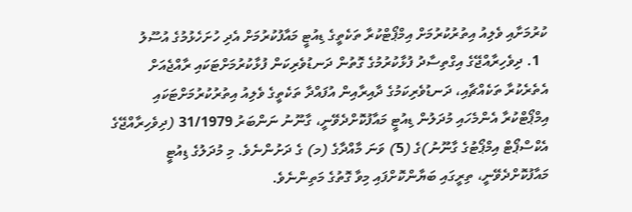ކުރުމަށާއި ވެލިއު އިތުރުކުރުމަށް އިމްޕޯޓްކުރާ ތަކެތީގެ ޑިއުޓީ މައާފުކުރުމަށް އެދި ހުށަހެޅުމުގެ އުސޫލު
  1. ދިވެހިރާއްޖޭގެ އިގްތިސާދު ފުޅާކުރުމުގެ ގޮތުން ދަނޑުވެރިކަން ފުޅާކުރުމަށްޓަކައި ރާއްޖެއަށް އެތެރެކުރާ ތަކެއްޗާއި، ދަނޑުވެރިކަމުގެ ދާއިރާއިން އުފައްދާ ތަކެތީގެ ވެލިއު އިތުރުކުރުމަށްޓަކައި އިމްޕޯޓްކުރާ އެންމެހައި މުދަލުން ޑިއުޓީ މައާފުކޮށްދެވޭނީ، ގާނޫނު ނަންބަރު 31/1979 (ދިވެހިރާއްޖޭގެ އެކްސްޕޯޓް އިމްޕޯޓުގެ ގާނޫނު)ގެ (5) ވަނަ މާއްދާގެ (މ) ގެ ދަށުންނެވެ. މި މުދަލުގެ ޑިއުޓީ މައާފުކޮށްދެވޭނީ، ތިރީގައި ބަޔާންކޮށްފައި މިވާ ގޮތުގެ މަތިންނެވެ.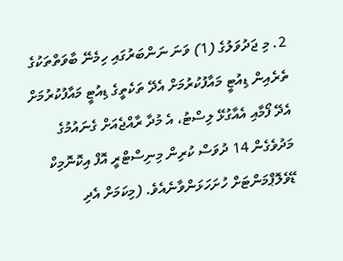2. މި ޖަދުވަލުގެ (1) ވަނަ ނަންބަރުގައި ހިމެނޭ ބާވަތްތަކުގެ ތެރެއިން ޑިއުޓީ މައާފުކުރުމަށް އެދޭ ތަކެތީގެ ޑިއުޓީ މައާފުކުރުމަށް އެދޭ ފޯމާއި އެއާގުޅޭ ލިސްޓު، އެ މުދާ ރާއްޖެއަށް ގެނައުމުގެ މަދުވެގެން 14 ދުވަސް ކުރިން މިނިސްޓްރީ އޮފް އިކޮނޮމިކް ޑޭވެލޮޕްމަންޓަށް ހުށަހަޅަންވާނެއެވެ. (މިކަމަށް އެދި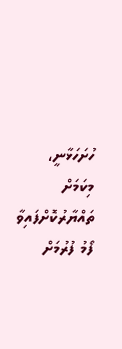ހުށަހަޅާނީ، މިކަމަށް ތައްޔާރުކޮށްފައިވާ ފޯމު ފުރުމަށް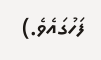ފަހުގައެވެ.)